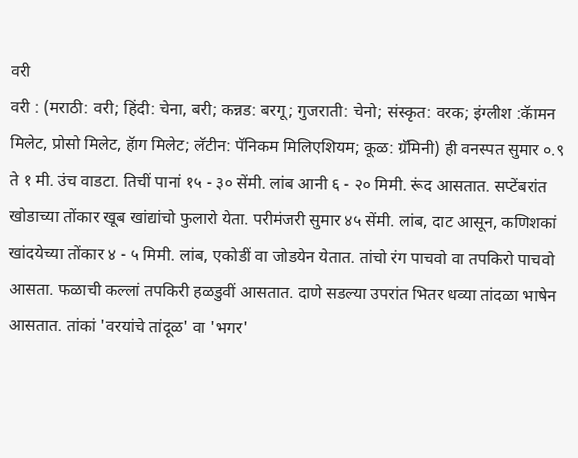वरी
वरी : (मराठी: वरी; हिंदी: चेना, बरी; कन्नड: बरगू; गुजराती: चेनो; संस्कृत: वरक; इंग्लीश :कॅामन मिलेट, प्रोसो मिलेट, हॅाग मिलेट; लॅटीन: पॅनिकम मिलिएशियम; कूळ: ग्रॅमिनी) ही वनस्पत सुमार ०.९ ते १ मी. उंच वाडटा. तिचीं पानां १५ - ३० सेंमी. लांब आनी ६ - २० मिमी. रूंद आसतात. सप्टेंबरांत खोडाच्या तोंकार खूब खांद्यांचो फुलारो येता. परीमंजरी सुमार ४५ सेंमी. लांब, दाट आसून, कणिशकां खांदयेच्या तोंकार ४ - ५ मिमी. लांब, एकोडीं वा जोडयेन येतात. तांचो रंग पाचवो वा तपकिरो पाचवो आसता. फळाची कल्लां तपकिरी हळडुवीं आसतात. दाणे सडल्या उपरांत भितर धव्या तांदळा भाषेन आसतात. तांकां 'वरयांचे तांदूळ' वा 'भगर'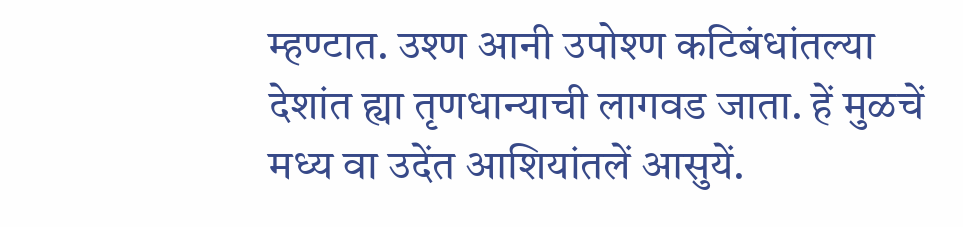म्हण्टात. उश्ण आनी उपोश्ण कटिबंधांतल्या देशांत ह्या तृणधान्याची लागवड जाता. हें मुळचें मध्य वा उदेंत आशियांतलें आसुयें.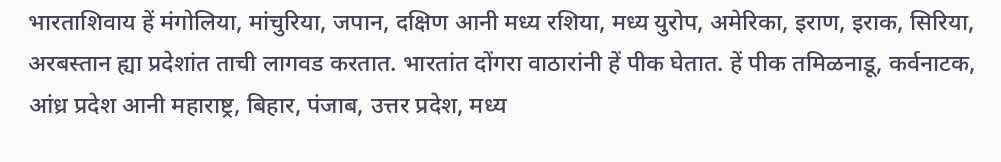भारताशिवाय हें मंगोलिया, मांचुरिया, जपान, दक्षिण आनी मध्य रशिया, मध्य युरोप, अमेरिका, इराण, इराक, सिरिया, अरबस्तान ह्या प्रदेशांत ताची लागवड करतात. भारतांत दोंगरा वाठारांनी हें पीक घेतात. हें पीक तमिळनाडू, कर्वनाटक, आंध्र प्रदेश आनी महाराष्ट्र, बिहार, पंजाब, उत्तर प्रदेश, मध्य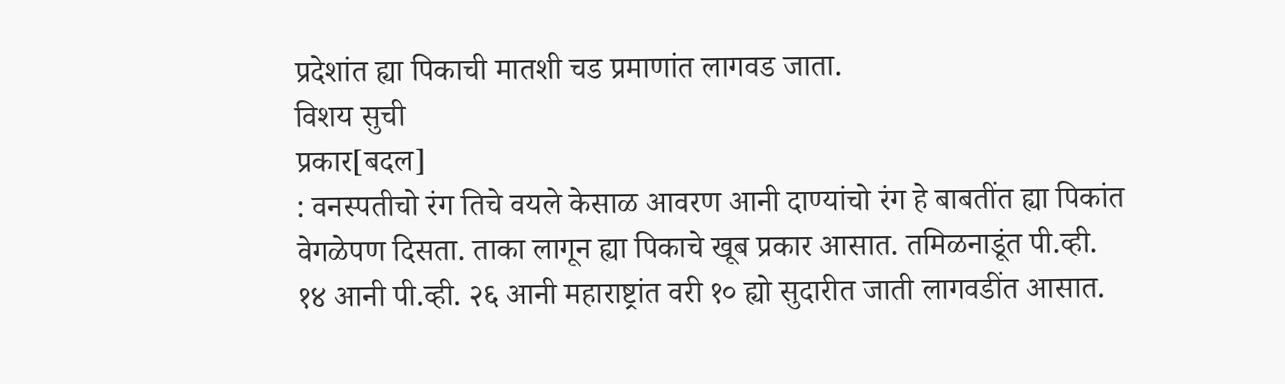प्रदेशांत ह्या पिकाची मातशी चड प्रमाणांत लागवड जाता.
विशय सुची
प्रकार[बदल]
: वनस्पतीचो रंग तिचे वयले केसाळ आवरण आनी दाण्यांचो रंग हे बाबतींत ह्या पिकांत वेगळेपण दिसता. ताका लागून ह्या पिकाचे खूब प्रकार आसात. तमिळनाडूंत पी.व्ही. १४ आनी पी.व्ही. २६ आनी महाराष्ट्रांत वरी १० ह्यो सुदारीत जाती लागवडींत आसात.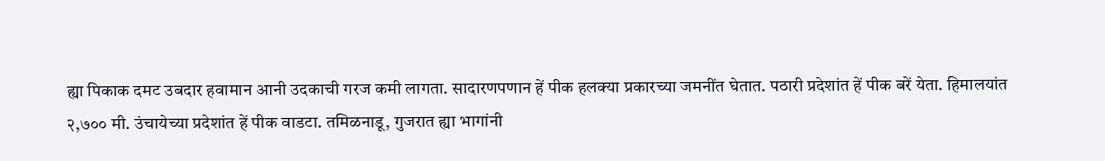ह्या पिकाक दमट उबदार हवामान आनी उदकाची गरज कमी लागता. सादारणपणान हें पीक हलक्या प्रकारच्या जमनींत घेतात. पठारी प्रदेशांत हें पीक बरें येता. हिमालयांत २,७०० मी. उंचायेच्या प्रदेशांत हें पीक वाडटा. तमिळनाडू, गुजरात ह्या भागांनी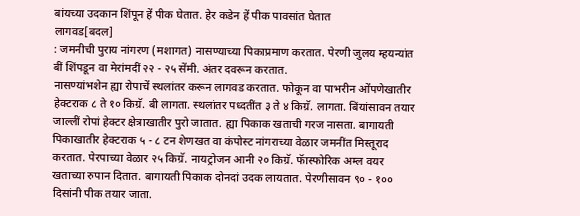बांयच्या उदकान शिंपून हें पीक घेतात. हेर कडेन हें पीक पावसांत घेतात
लागवड[बदल]
: जमनीची पुराय नांगरण (मशागत) नासण्याच्या पिकाप्रमाण करतात. पेरणी जुलय म्हयन्यांत बीं शिंपडून वा मेरांमदीं २२ - २५ सेंमी. अंतर दवरून करतात.
नासण्यांभशेन ह्या रोपाचें स्थलांतर करून लागवड करतात. फोकून वा पाभरीन ओंपणेखातीर हेक्टराक ८ ते १० किग्रॅ. बी लागता. स्थलांतर पध्दतींत ३ ते ४ किग्रॅ. लागता. बिंयांसावन तयार जाल्लीं रोपां हेक्टर क्षेत्राखातीर पुरो जातात. ह्या पिकाक खताची गरज नासता. बागायती पिकाखातीर हेक्टराक ५ - ८ टन शेणखत वा कंपोस्ट नांगराच्या वेळार जमनींत मिस्तूराद करतात. पेरपाच्या वेळार २५ किग्रॅ. नायट्रोजन आनी २० किग्रॅ. फॅास्फोरिक अम्ल वयर खताच्या रुपान दितात. बागायती पिकाक दोनदां उदक लायतात. पेरणीसावन ९० - १०० दिसांनी पीक तयार जाता.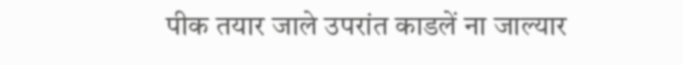पीक तयार जाले उपरांत काडलें ना जाल्यार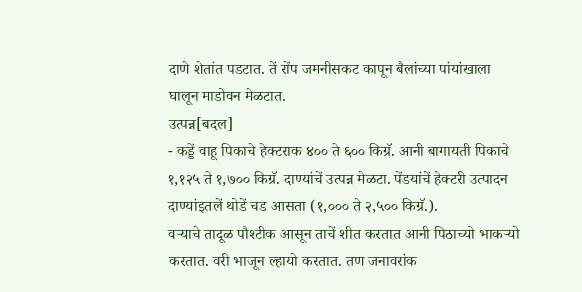दाणे शेतांत पडटात. तें रोंप जमनीसकट कापून बैलांच्या पांयांखाला घालून माडोवन मेळटात.
उत्पन्न[बदल]
- कड्डें वाहू पिकाचे हेक्टराक ४०० ते ६०० किग्रॅ. आनी बागायती पिकाचे १,१२५ ते १,७०० किग्रॅ. दाण्यांचें उत्पन्न मेळटा. पेंडयांचें हेक्टरी उत्पादन दाण्यांइतलें थोडें चड आसता (१,००० ते २,५०० किग्रॅ.).
वऱ्याचे तादूळ पौश्टीक आसून ताचें शीत करतात आनी पिठाच्यो भाकऱ्यो करतात. वरी भाजून ल्हायो करतात. तण जनावरांक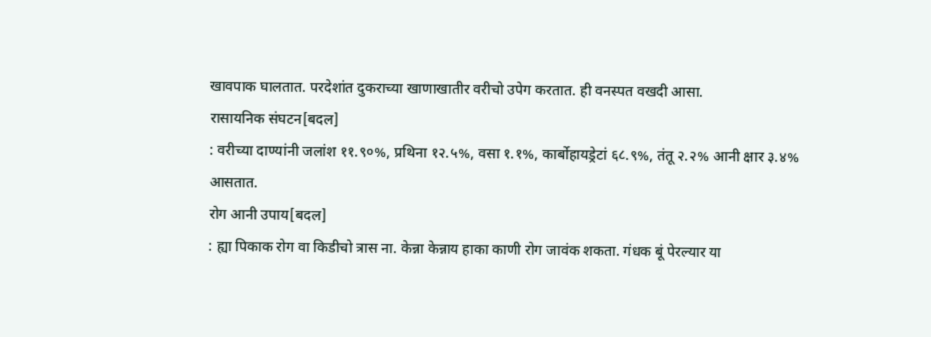खावपाक घालतात. परदेशांत दुकराच्या खाणाखातीर वरीचो उपेग करतात. ही वनस्पत वखदी आसा.
रासायनिक संघटन[बदल]
: वरीच्या दाण्यांनी जलांश ११.९०%, प्रथिना १२.५%, वसा १.१%, कार्बोहायड्रेटां ६८.९%, तंतू २.२% आनी क्षार ३.४% आसतात.
रोग आनी उपाय[बदल]
: ह्या पिकाक रोग वा किडीचो त्रास ना. केन्ना केन्नाय हाका काणी रोग जावंक शकता. गंधक बूं पेरल्यार या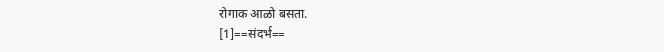रोगाक आळो बसता.
[1]==संदर्भ==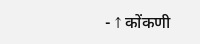- ↑ कोंकणी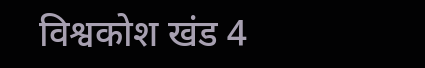विश्वकोश खंड 4